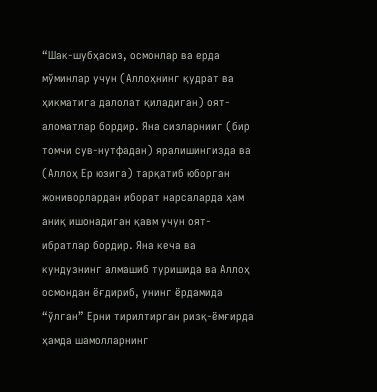“Шак-шубҳасиз, осмонлар ва ерда мўминлар учун (Аллоҳнинг қудрат ва ҳикматига далолат қиладиган) оят-аломатлар бордир. Яна сизларнииг (бир томчи сув-нутфадан) яралишингизда ва (Аллоҳ Ер юзига) тарқатиб юборган жониворлардан иборат нарсаларда ҳам аниқ ишонадиган қавм учун оят-ибратлар бордир. Яна кеча ва кундузнинг алмашиб туришида ва Аллоҳ осмондан ёғдириб, унинг ёрдамида “ўлган” Ерни тирилтирган ризқ-ёмғирда ҳамда шамолларнинг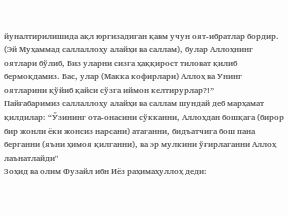йуналтирилишида ақл юргизадиган қавм учун оят-ибратлар бордир. (Эй Муҳаммад саллаллоҳу алайҳи ва саллам), булар Аллоҳнинг оятлари бўлиб, Биз уларни сизга ҳаққирост тиловат қилиб бермоқдамиз. Бас, улар (Макка кофирлари) Аллоҳ ва Унинг оятларини қўйиб қайси сўзга иймон келтирурлар?!”
Пайғабаримиз саллаллоҳу алайҳи ва саллам шундай деб марҳамат қилдилар: “Ўзининг ота-онасини сўкканни, Аллоҳдан бошқага (бирор бир жонли ёки жонсиз нарсани) атаганни, бидъатчига бош пана берганни (яъни ҳимоя қилганни), ва эр мулкини ўғирлаганни Аллоҳ лаънатлайди"
Зоҳид ва олим Фузайл ибн Иёз раҳимаҳуллоҳ деди: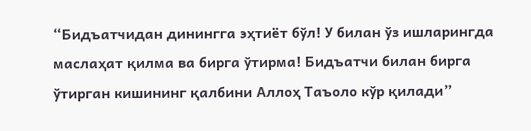“Бидъатчидан динингга эҳтиёт бўл! У билан ўз ишларингда маслаҳат қилма ва бирга ўтирма! Бидъатчи билан бирга ўтирган кишининг қалбини Аллоҳ Таъоло кўр қилади”